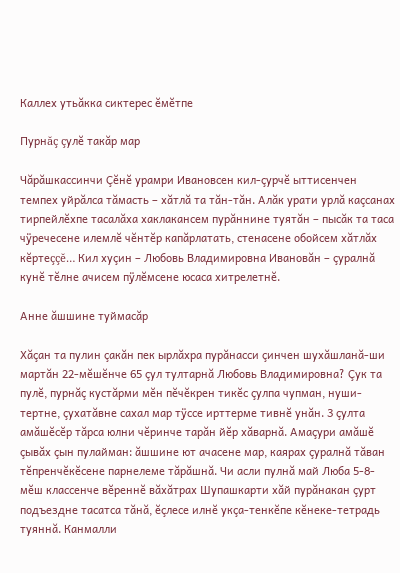Каллех утьăкка сиктерес ĕмĕтпе

Пурнăç çулĕ такăр мар

Чăрăшкассинчи Çĕнĕ урамри Ивановсен кил-çурчĕ ыттисенчен темпех уйрăлса тăмасть – хăтлă та тăн-тăн. Алăк урати урлă каçсанах тирпейлĕхпе тасалăха хаклакансем пурăннине туятăн – пысăк та таса чÿречесене илемлĕ чĕнтĕр капăрлатать, стенасене обойсем хăтлăх кĕртеççĕ… Кил хуçин – Любовь Владимировна Ивановăн – çуралнă кунĕ тĕлне ачисем пÿлĕмсене юсаса хитрелетнĕ.

Анне ăшшине туймасăр

Хăçан та пулин çакăн пек ырлăхра пурăнасси çинчен шухăшланă-ши мартăн 22-мĕшĕнче 65 çул тултарнă Любовь Владимировна? Çук та пулĕ, пурнăç кустăрми мĕн пĕчĕкрен тикĕс çулпа чупман, нуши-тертне, çухатăвне сахал мар тÿссе ирттерме тивнĕ унăн. 3 çулта амăшĕсĕр тăрса юлни чĕринче тарăн йĕр хăварнă. Амаçури амăшĕ çывăх çын пулайман: ăшшине ют ачасене мар, каярах çуралнă тăван тĕпренчĕкĕсене парнелеме тăрăшнă. Чи асли пулнă май Люба 5-8-мĕш классенче вĕреннĕ вăхăтрах Шупашкарти хăй пурăнакан çурт подъездне тасатса тăнă, ĕçлесе илнĕ укçа-тенкĕпе кĕнеке-тетрадь туяннă. Канмалли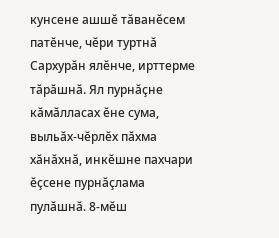кунсене ашшĕ тăванĕсем патĕнче, чĕри туртнă Сархурăн ялĕнче, ирттерме тăрăшнă. Ял пурнăçне кăмăлласах ĕне сума, выльăх-чĕрлĕх пăхма хăнăхнă, инкĕшне пахчари ĕçсене пурнăçлама пулăшнă. 8-мĕш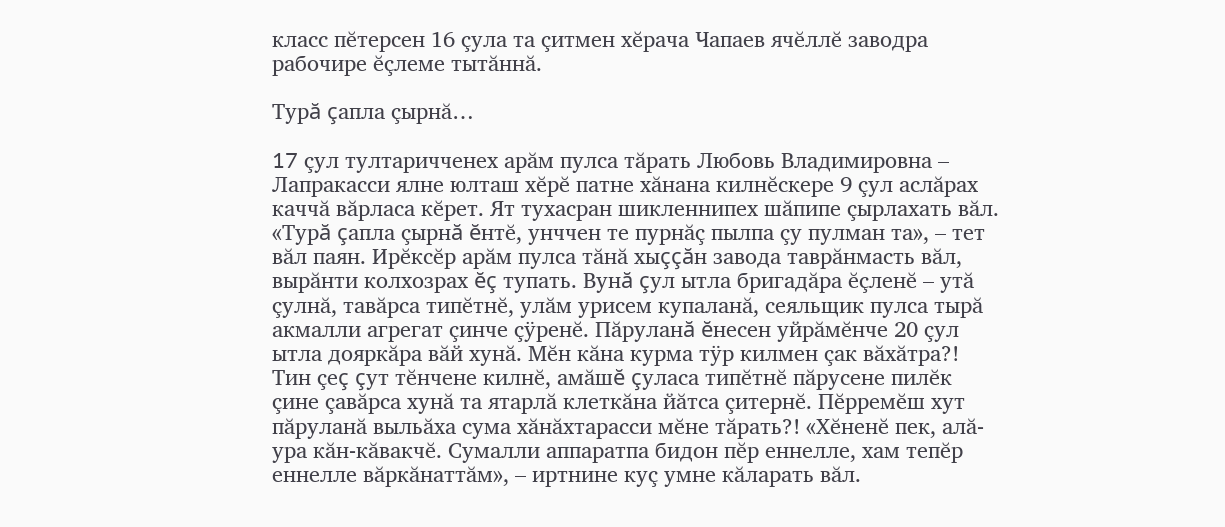класс пĕтерсен 16 çула та çитмен хĕрача Чапаев ячĕллĕ заводра рабочире ĕçлеме тытăннă.

Турă çапла çырнă…

17 çул тултаричченех арăм пулса тăрать Любовь Владимировна – Лапракасси ялне юлташ хĕрĕ патне хăнана килнĕскере 9 çул аслăрах каччă вăрласа кĕрет. Ят тухасран шикленнипех шăпипе çырлахать вăл. «Турă çапла çырнă ĕнтĕ, унччен те пурнăç пылпа çу пулман та», – тет вăл паян. Ирĕксĕр арăм пулса тăнă хыççăн завода таврăнмасть вăл, вырăнти колхозрах ĕç тупать. Вунă çул ытла бригадăра ĕçленĕ – утă çулнă, тавăрса типĕтнĕ, улăм урисем купаланă, сеяльщик пулса тырă акмалли агрегат çинче çÿренĕ. Пăруланă ĕнесен уйрăмĕнче 20 çул ытла дояркăра вăй хунă. Мĕн кăна курма тÿр килмен çак вăхăтра?! Тин çеç çут тĕнчене килнĕ, амăшĕ çуласа типĕтнĕ пăрусене пилĕк çине çавăрса хунă та ятарлă клеткăна йăтса çитернĕ. Пĕрремĕш хут пăруланă выльăха сума хăнăхтарасси мĕне тăрать?! «Хĕненĕ пек, алă-ура кăн-кăвакчĕ. Сумалли аппаратпа бидон пĕр еннелле, хам тепĕр еннелле вăркăнаттăм», – иртнине куç умне кăларать вăл.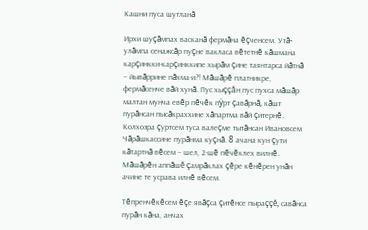Кашни пуса шутланă

Ирхи шуçăмпах васканă фермăна ĕçченсем. Утă-улăмпа сенажсăр пуçне вакласа вĕтетнĕ кăшмана карçинкки-карçинккипе хырăм çине таянтарса йăтнă – йывăррине пăхма-и?! Мăшăрĕ платникре, фермăсенче вăй хунă. Пус хыççăн пус пухса мăшăр малтан мунча евĕр пĕчĕк пÿрт çавăрнă, кăшт пурăнсан пысăкраххине хăпартма вăй çитернĕ. Колхозра çуртсем туса валеçме тытăнсан Ивановсем Чăрăшкассине пурăнма куçнă. 8 ачана кун çути кăтартнă вĕсем – шел, 2-шĕ пĕчĕклех вилнĕ. Мăшăрĕн аппăшĕ çамрăклах çĕре кĕнĕрен унăн ачине те усрава илнĕ вĕсем.

Тĕпренчĕкĕсем ĕçе явăçса çитĕнсе пыраççĕ, савăнса пурăн кăна, анчах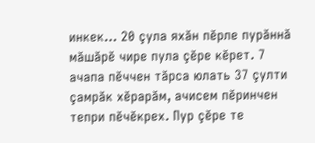инкек… 20 çула яхăн пĕрле пурăннă мăшăрĕ чире пула çĕре кĕрет. 7 ачапа пĕччен тăрса юлать 37 çулти çамрăк хĕрарăм, ачисем пĕринчен тепри пĕчĕкрех. Пур çĕре те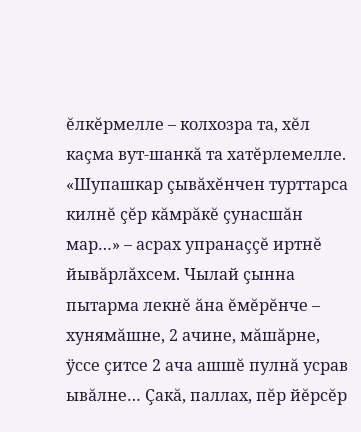ĕлкĕрмелле – колхозра та, хĕл каçма вут-шанкă та хатĕрлемелле. «Шупашкар çывăхĕнчен турттарса килнĕ çĕр кăмрăкĕ çунасшăн мар…» – асрах упранаççĕ иртнĕ йывăрлăхсем. Чылай çынна пытарма лекнĕ ăна ĕмĕрĕнче – хунямăшне, 2 ачине, мăшăрне, ÿссе çитсе 2 ача ашшĕ пулнă усрав ывăлне… Çакă, паллах, пĕр йĕрсĕр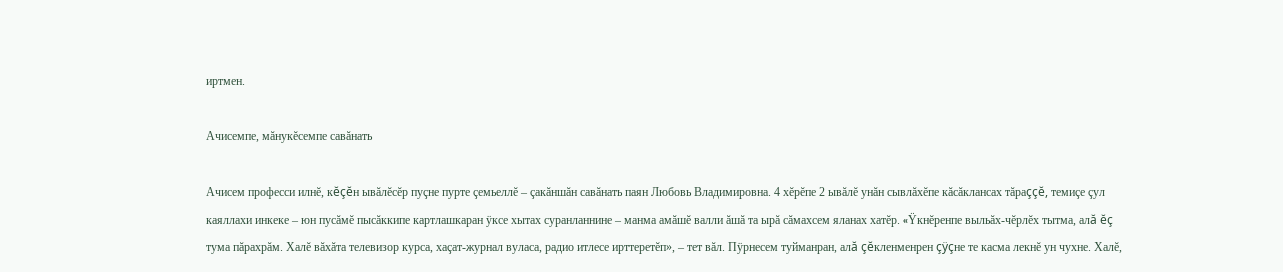иртмен.

Ачисемпе, мăнукĕсемпе савăнать

Ачисем професси илнĕ, кĕçĕн ывăлĕсĕр пуçне пурте çемьеллĕ – çакăншăн савăнать паян Любовь Владимировна. 4 хĕрĕпе 2 ывăлĕ унăн сывлăхĕпе кăсăклансах тăраççĕ, темиçе çул каяллахи инкеке – юн пусăмĕ пысăккипе картлашкаран ÿксе хытах суранланнине – манма амăшĕ валли ăшă та ырă сăмахсем яланах хатĕр. «Ÿкнĕренпе выльăх-чĕрлĕх тытма, алă ĕç тума пăрахрăм. Халĕ вăхăта телевизор курса, хаçат-журнал вуласа, радио итлесе ирттеретĕп», – тет вăл. Пÿрнесем туйманран, алă çĕкленменрен çÿçне те касма лекнĕ ун чухне. Халĕ,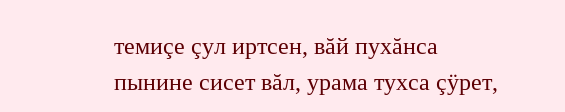темиçе çул иртсен, вăй пухăнса пынине сисет вăл, урама тухса çÿрет,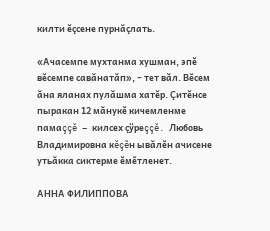килти ĕçсене пурнăçлать.

«Ачасемпе мухтанма хушман, эпĕ вĕсемпе савăнатăп», – тет вăл. Вĕсем ăна яланах пулăшма хатĕр. Çитĕнсе пыракан 12 мăнукĕ кичемленме памаççĕ – килсех çÿреççĕ. Любовь Владимировна кĕçĕн ывăлĕн ачисене утьăкка сиктерме ĕмĕтленет.

АННА ФИЛИППОВА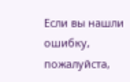Если вы нашли ошибку, пожалуйста,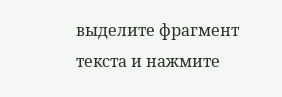выделите фрагмент текста и нажмите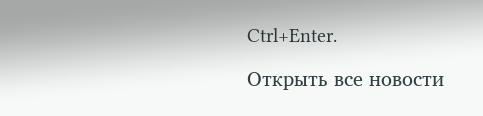Ctrl+Enter.

Открыть все новости